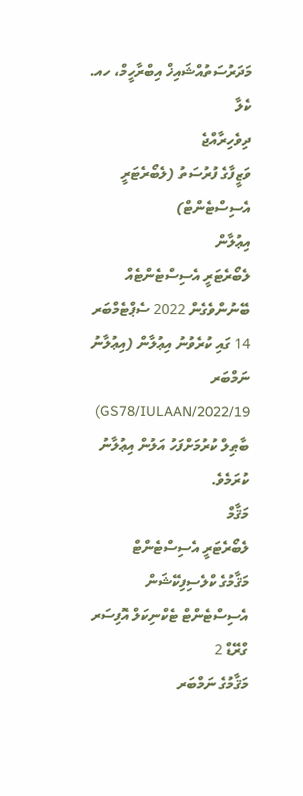މަދަރުސަތުއްޝައިޚް އިބްރާހީމް، ހއ. ކެލާ
ދިވެހިރާއްޖެ
ވަޒީފާގެ ފުރުސަތު (ލެބޯރެޓަރީ އެސިސްޓެންޓް)
އިޢުލާން
ލެބޯރެޓަރީ އެސިސްޓެންޓެއް ބޭނުންވެގެން 2022 ސެޕްޓެމްބަރ 14 ގައި ކުރެވުނު އިޢުލާން (އިޢުލާނު ނަމްބަރ GS78/IULAAN/2022/19) ބާޠިލް ކުރުމަށްފަހު އަލުން އިޢުލާނު ކުރަމެވެ.
މަޤާމް
ލެބޯރެޓަރީ އެސިސްޓެންޓް
މަޤާމުގެ ކްލެސިފިކޭޝަން
އެސިސްޓެންޓް ޓެކްނިކަލް އޮފިސަރ ގްރޭޑް 2
މަޤާމުގެ ނަމްބަރ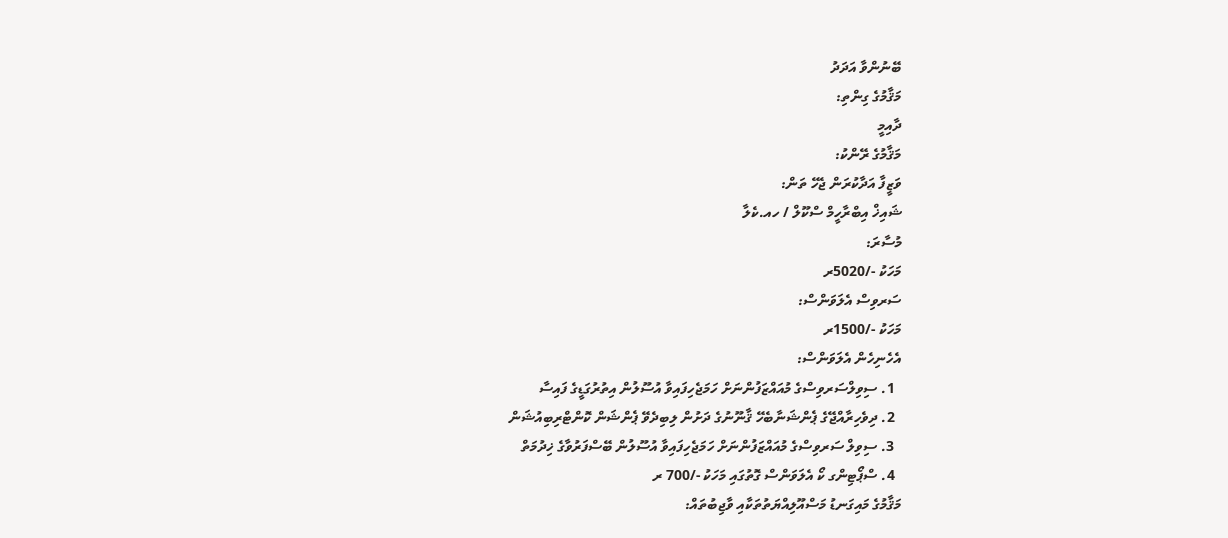ބޭނުންވާ އަދަދު
މަޤާމުގެ ގިންތި:
ދާއިމީ
މަޤާމުގެ ރޭންކު:
ވަޒީފާ އަދާކުރަން ޖެހޭ ތަން:
ޝައިޚް އިބްރާހީމް ސްކޫލް / ހއ.ކެލާ
މުސާރަ:
މަހަކު -/5020ރ
ސަރވިސް އެލަވަންސް:
މަހަކު -/1500ރ
އެހެނިހެން އެލަވަންސް:
  1. ސިވިލްސަރވިސްގެ މުއައްޒަފުންނަށް ހަމަޖެހިފައިވާ އުސޫލުން އިތުރުގަޑީގެ ފައިސާ
  2. ދިވެހިރާއްޖޭގެ ޕެންޝަނާބެހޭ ޤާނޫނުގެ ދަށުން ލިބިދެވޭ ޕެންޝަން ކޮންޓްރިބިއުޝަން
  3. ސިވިލް ސަރވިސްގެ މުއައްޒަފުންނަށް ހަމަޖެހިފައިވާ އުސޫލުން ބޭސްފަރުވާގެ ޚިދުމަތް
  4. ސްޕޯޓިންގ ކޯ އެލަވަންސް ގޮތުގައި މަހަކު -/700 ރ
މަޤާމުގެ މައިގަނޑު މަސްއޫލިއްޔަތުތަކާއި ވާޖިބުތައް: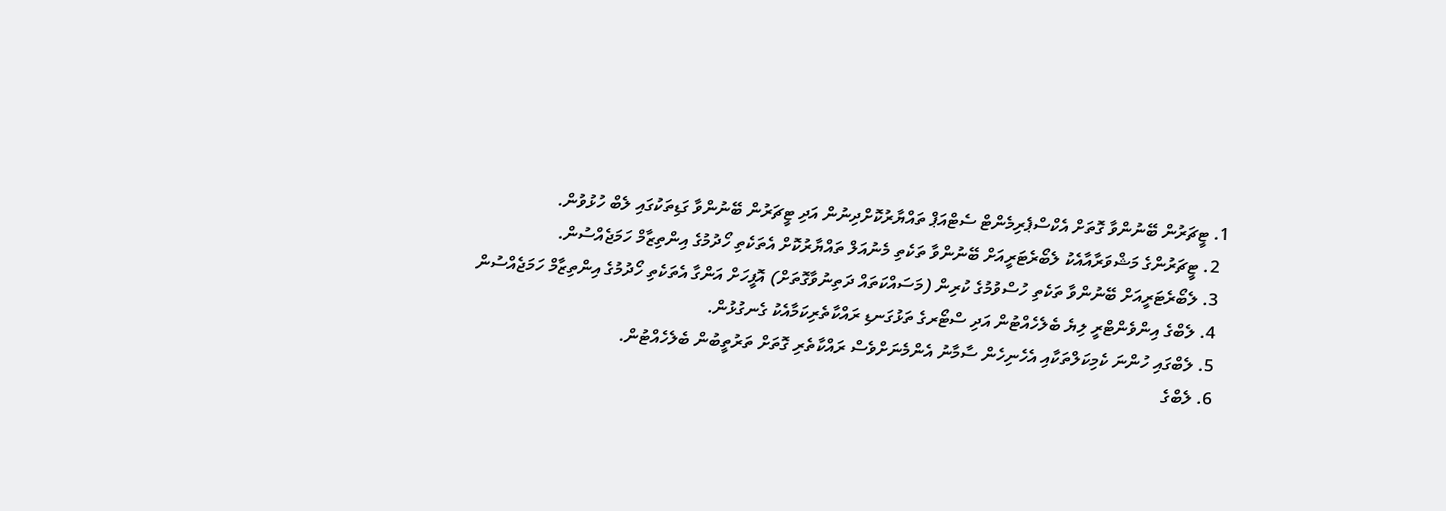1. ޓީޗަރުން ބޭނުންވާ ގޮތަށް އެކްސްޕެރިމެންޓް ސެޓްއަޕް ތައްޔާރުކޮށްދިނުން އަދި ޓީޗަރުން ބޭނުންވާ ގަޑިތަކުގައި ލެބް ހުޅުވުން.
  2. ޓީޗަރުންގެ މަޝްވަރާއާއެކު ލެބޯރެޓަރީއަށް ބޭނުންވާ ތަކެތި މެނުއަލް ތައްޔާރުކޮށް އެތަކެތި ހޯދުމުގެ އިންތިޒާމް ހަމަޖެއްސުން.
  3. ލެބޯރެޓަރީއަށް ބޭނުންވާ ތަކެތި ހުސްވުމުގެ ކުރިން (މަސައްކަތައް ދަތިނުވާގޮތަށް) އޮފީހަށް އަންގާ އެތަކެތި ހޯދުމުގެ އިންތިޒާމް ހަމަޖެއްސުން
  4. ލެބްގެ އިންވެންޓްރީ ލިޔެ ބެލެހެއްޓުން އަދި ސްޓޯރގެ ތަޅުގަނޑި ރައްކާތެރިކަމާއެކު ގެނގުޅުން.
  5. ލެބްގައި ހުންނަ ކެމިކަލްތަކާއި އެހެނިހެން ސާމާނު އެންމެނަށްވެސް ރައްކާތެރި ގޮތަށް ތަރުތީބުން ބެލެހެއްޓުން.
  6. ލެބްގެ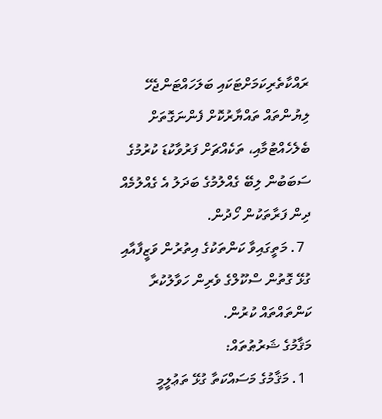ރައްކާތެރިކަމަށްޓަކައި ބަލަހައްޓަންޖެހޭ ލިޔުންތައް ތައްޔާރުކޮށް ފެންނަގޮތަށް ބެލެހެއްޓުމާއި، ތަކެއްޗަށް ފަރުވާކުޑަ ކުރުމުގެ ސަބަބުން ލިބޭ ގެއްލުމުގެ ބަދަލު އެ ގެއްލުމެއް ދިން ފަރާތަކުން ހޯދުން.
  7. މަތީގައިވާ ކަންތަކުގެ އިތުރުން ވަޒީފާއާއި ގުޅޭ ގޮތުން ސްކޫލްގެ ވެރިން ހަވާލުކުރާ ކަންތައްތައް ކުރުން.
މަޤާމުގެ ޝަރުޠުތައް:
  1. މަޤާމުގެ މަސައްކަތާ ގުޅޭ ތަޢުލީމީ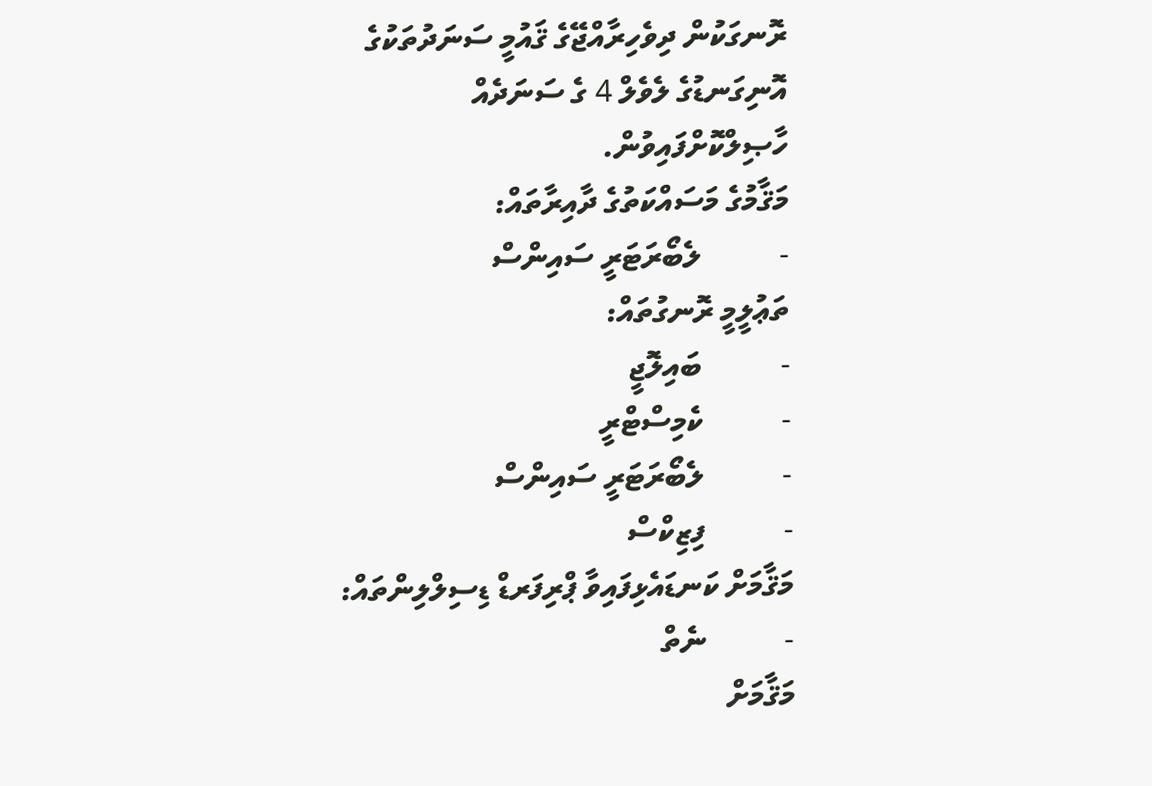ރޮނގަކުން ދިވެހިރާއްޖޭގެ ޤައުމީ ސަނަދުތަކުގެ އޮނިގަނޑުގެ ލެވެލް 4 ގެ ސަނަދެއް ހާޞިލްކޮށްފައިވުން.
މަޤާމުގެ މަސައްކަތުގެ ދާއިރާތައް:
-          ލެބޯރަޓަރީ ސައިންސް
ތަޢުލީމީ ރޮނގުތައް:
-          ބައިލޮޖީ
-          ކެމިސްޓްރީ
-          ލެބޯރަޓަރީ ސައިންސް
-          ފިޒިކްސް
މަޤާމަށް ކަނޑައެޅިފައިވާ ޕްރިފަރޑް ޑިސިލްލިންތައް:
-          ނެތް
މަޤާމަށް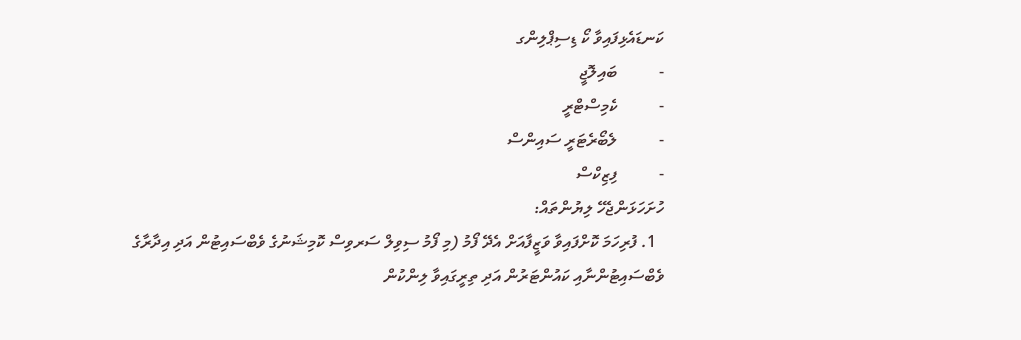ކަނޑައެޅިފައިވާ ކޯ ޑިސިޕްލިންގ
-          ބައިލޮޖީ
-          ކެމިސްޓްރީ
-          ލެބޯރެޓަރީ ސައިންސް
-          ފިޒިކްސް
ހުށަހަޅަންޖެހޭ ލިޔުންތައް:
  1. ފުރިހަމަ ކޮށްފައިވާ ވަޒީފާއަށް އެދޭ ފޯމު (މި ފޯމު ސިވިލް ސަރވިސް ކޮމިޝަނުގެ ވެބްސައިޓުން އަދި އިދާރާގެ ވެބްސައިޓުންނާއި ކައުންޓަރުން އަދި ތިރީގައިވާ ލިންކުން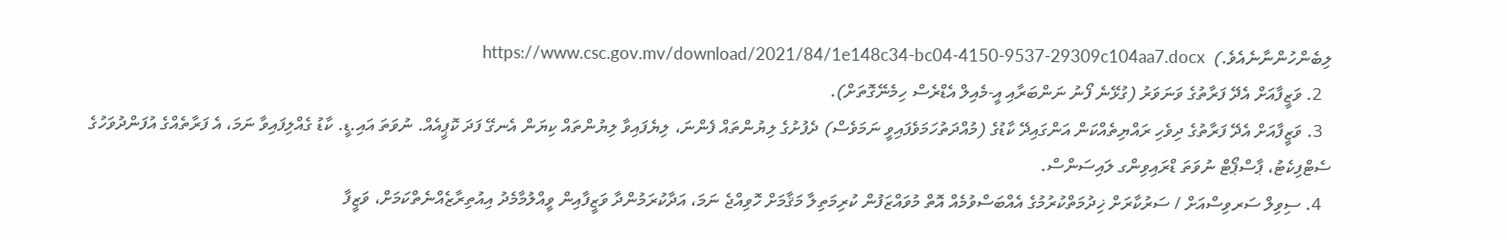ލިބެންހުންނާނެއެވެ.)  https://www.csc.gov.mv/download/2021/84/1e148c34-bc04-4150-9537-29309c104aa7.docx
  2. ވަޒީފާއަށް އެދޭ ފަރާތުގެ ވަނަވަރު (ގުޅޭނެ ފޯނު ނަންބަރާއި އީ-މެއިލް އެޑްރެސް ހިމެނޭގޮތަށް).
  3. ވަޒީފާއަށް އެދޭ ފަރާތުގެ ދިވެހި ރައްޔިތެއްކަން އަންގައިދޭ ކާޑުގެ (މުއްދަތުހަމަވެފައިވީ ނަމަވެސް) ދެފުށުގެ ލިޔުންތައް ފެންނަ، ލިޔެފައިވާ ލިޔުންތައް ކިޔަން އެނގޭ ފަދަ ކޮޕީއެއް. ނުވަތަ އައި.ޑީ. ކާޑު ގެއްލިފައިވާ ނަމަ، އެ ފަރާތެއްގެ އުފަންދުވަހުގެ ސެޓްފިކެޓު، ޕާސްޕޯޓް ނުވަތަ ޑްރައިވިންގ ލައިސަންސް.
  4. ސިވިލް ސަރވިސްއަށް / ސަރުކާރަށް ޚިދުމަތްކުރުމުގެ އެއްބަސްވުމެއް އޮތް މުވައްޒަފުން ކުރިމަތިލާ މަޤާމަށް ހޮވިއްޖެ ނަމަ، އަދާކުރަމުންދާ ވަޒީފާއިން ވީއްލުމާމެދު އިއުތިރާޒެއްނެތްކަމަށް، ވަޒީފާ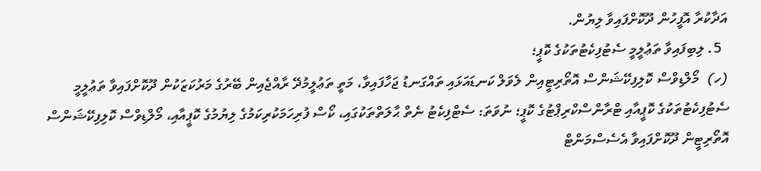އަދާކުރާ އޮފީހުން ދޫކޮށްފައިވާ ލިޔުން.
  5. ލިބިފައިވާ ތަޢުލީމީ ސެޓުފިކެޓުތަކުގެ ކޮޕީ؛
(ހ)  މޯލްޑިވްސް ކޮލިފިކޭޝަންސް އޮތޯރިޓީއިން ލެވަލް ކަނޑައަޅައި ތައްގަނޑު ޖަހާފައިވާ، މަތީ ތަޢުލީމުދޭ ރާއްޖެއިން ބޭރުގެ މަރުކަޒަކުން ދޫކޮށްފައިވާ ތަޢުލީމީ ސެޓުފިކެޓުތަކުގެ ކޮޕީއާއި ޓްރާންސްކްރިޕްޓުގެ ކޮޕީ؛ ނުވަތަ: ސެޓްފިކެޓު ނެތް ޙާލަތްތަކުގައި، ކޯސް ފުރިހަމަކުރިކަމުގެ ލިޔުމުގެ ކޮޕީއާއި، މޯލްޑިވްސް ކޮލިފިކޭޝަންސް އޮތޯރިޓީން ދޫކޮށްފައިވާ އެސެސްމަންޓް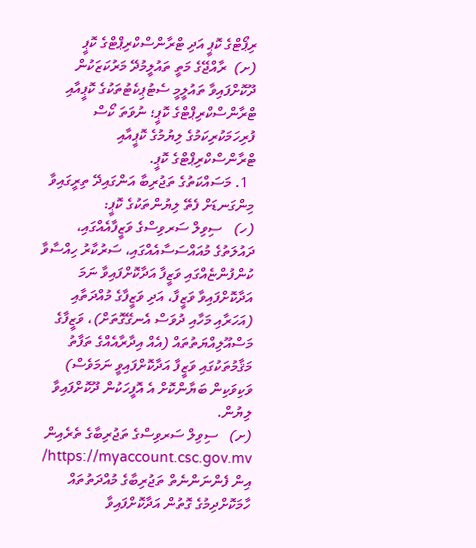ރިޕޯޓްގެ ކޮޕީ އަދި ޓްރާންސްކްރިޕްޓްގެ ކޮޕީ
(ށ)  ރާއްޖޭގެ މަތީ ތައުލީމުދޭ މަރުކަޒަކުން ދޫކޮށްފައިވާ ތައުލީމީ ސެޓުޕިކެޓުތަކުގެ ކޮޕީއާއި ޓްރާންސްކްރިޕްޓްގެ ކޮޕީ؛ ނުވަތަ ކޯސް ފުރިހަމަކުރިކަމުގެ ލިޔުމުގެ ކޮޕީއާއި ޓްރާންސްކްރިޕްޓްގެ ކޮޕީ.
  1. މަސައްކަތުގެ ތަޖުރިބާ އަންގައިދޭ ތިރީގައިވާ މިންގަނޑަށް ފެތޭ ލިޔުންތަކުގެ ކޮޕީ:
(ހ)   ސިވިލް ސަރވިސްގެ ވަޒީފާއެއްގައި، ދައުލަތުގެ މުއައްސަސާއެއްގައި، ސަރުކާރު ހިއްސާވާ ކުންފުންޏެއްގައި ވަޒީފާ އަދާކޮށްފައިވާ ނަމަ އަދާކޮށްފައިވާ ވަޒީފާ، އަދި ވަޒީފާގެ މުއްދަތާއި (އަހަރާއި މަހާއި ދުވަސް އެނގޭގޮތަށް)، ވަޒީފާގެ މަސްއޫލިއްޔަތުތައް (އެއް އިދާރާއެއްގެ ތަފާތު މަޤާމުތަކުގައި ވަޒީފާ އަދާކޮށްފައިވީ ނަމަވެސް) ވަކިވަކިން ބަޔާންކޮށް އެ އޮފީހަކުން ދޫކޮށްފައިވާ ލިޔުން.
(ށ)   ސިވިލް ސަރވިސްގެ ތަޖުރިބާގެ ތެރެއިން https://myaccount.csc.gov.mv/ އިން ފެންނަންނެތް ތަޖުރިބާގެ މުއްދަތުތައް ހާމަކޮށްދިމުގެ ގޮތުން އަދާކޮށްފައިވާ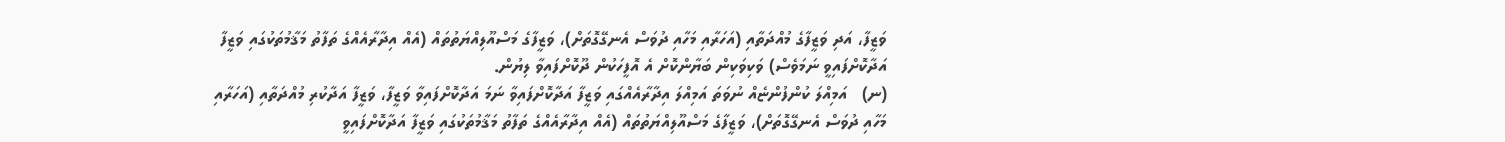ވަޒީފާ، އަދި ވަޒީފާގެ މުއްދަތާއި (އަހަރާއި މަހާއި ދުވަސް އެނގޭގޮތަށް)، ވަޒީފާގެ މަސްއޫލިއްޔަތުތައް (އެއް އިދާރާއެއްގެ ތަފާތު މަޤާމުތަކުގައި ވަޒީފާ އަދާކޮށްފައިވީ ނަމަވެސް) ވަކިވަކިން ބަޔާންކޮށް އެ އޮފީހަކުން ދޫކޮށްފައިވާ ލިޔުން.
(ނ)   އަމިއްލަ ކުންފުންޏެއް ނުވަތަ އަމިއްލަ އިދާރާއެއްގައި ވަޒީފާ އަދާކޮށްފައިވާ ނަމަ އަދާކޮށްފައިވާ ވަޒީފާ، ވަޒީފާ އަދާކުރި މުއްދަތާއި (އަހަރާއި މަހާއި ދުވަސް އެނގޭގޮތަށް)، ވަޒީފާގެ މަސްއޫލިއްޔަތުތައް (އެއް އިދާރާއެއްގެ ތަފާތު މަޤާމުތަކުގައި ވަޒީފާ އަދާކޮށްފައިވީ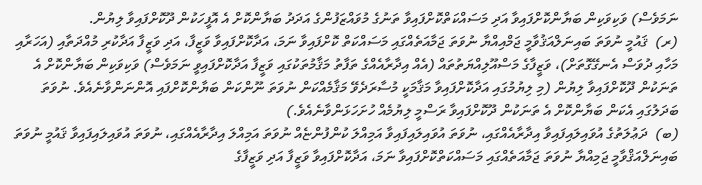ނަމަވެސް) ވަކިވަކިން ބަޔާންކޮށްފައިވާ އަދި މަސައްކަތްކޮށްފައިވާ ތަނުގެ މުވައްޒަފުންގެ އަދަދު ބަޔާންކޮށް އެ އޮފީހަކުން ދޫކޮށްފައިވާ ލިޔުން.
(ރ)  ޤައުމީ ނުވަތަ ބައިނަލްއަޤުވާމީ ޖަމްއިއްޔާ ނުވަތަ ޖަމާއަތެއްގައި މަސައްކަތް ކޮށްފައިވާ ނަމަ، އަދާކޮށްފައިވާ ވަޒީފާ، އަދި ވަޒީފާ އަދާކުރި މުއްދަތާއި (އަހަރާއި މަހާއި ދުވަސް އެނގޭގޮތަށް)، ވަޒީފާގެ މަސްއޫލިއްޔަތުތައް (އެއް އިދާރާއެއްގެ ތަފާތު މަޤާމުތަކުގައި ވަޒީފާ އަދާކޮށްފައިވީ ނަމަވެސް) ވަކިވަކިން ބަޔާންކޮށް އެ ތަނަކުން ދޫކޮށްފައިވާ ލިޔުން (މި ލިޔުމުގައި އަދާކޮށްފައިވާ މަޤާމަކީ މުސާރަދެވޭ މަޤާމެއްކަން ނުވަތަ ނޫންކަން ބަޔާންކޮށްފައި އޮންނަންވާނެއެވެ. ނުވަތަ ބަދަލުގައި އެކަން ބަޔާންކޮށް އެ ތަނަކުން ދޫކޮށްފައިވާ ރަސްމީ ލިޔުމެއް ހުށަހަޅަންވާނެއެވެ.)
(ބ)  ދަޢުލަތުގެ އުވައިލައިފައިވާ އިދާރާއެއްގައި، ނުވަތަ އުވައިލައިފައިވާ އަމިއްލަ ކުންފުންޏެއް ނުވަތަ އަމިއްލަ އިދާރާއެއްގައި، ނުވަތަ އުވައިލައިފައިވާ ޤައުމީ ނުވަތަ ބައިނަލްއަޤްވާމީ ޖަމިއްޔާ ނުވަތަ ޖަމާއަތެއްގައި މަސައްކަތްކޮށްފައިވާ ނަމަ، އަދާކޮށްފައިވާ ވަޒީފާ އަދި ވަޒީފާގެ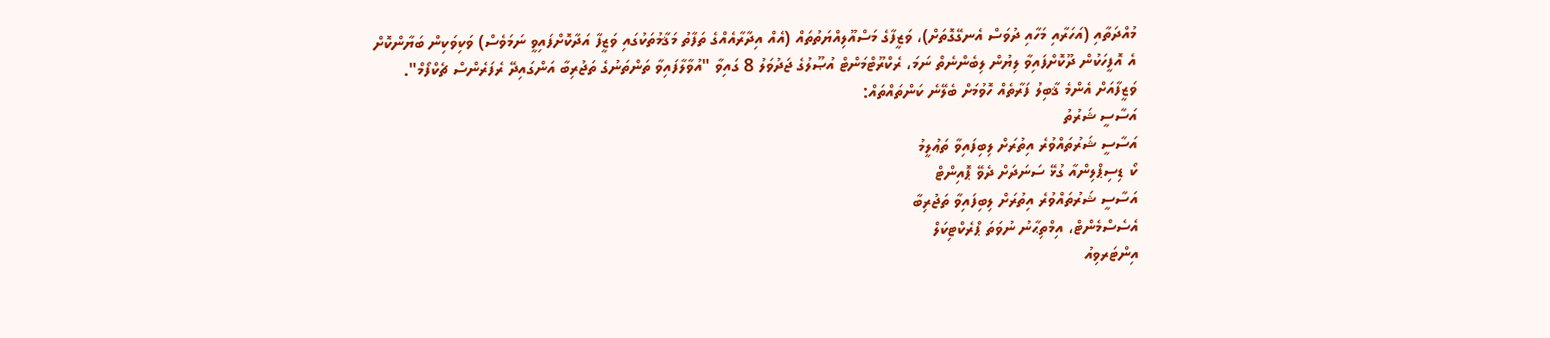މުއްދަތާއި (އަހަރާއި މަހާއި ދުވަސް އެނގޭގޮތަށް)، ވަޒީފާގެ މަސްއޫލިއްޔަތުތައް (އެއް އިދާރާއެއްގެ ތަފާތު މަޤާމުތަކުގައި ވަޒީފާ އަދާކޮށްފައިވީ ނަމަވެސް) ވަކިވަކިން ބަޔާންކޮށް އެ އޮފީހަކުން ދޫކޮށްފައިވާ ލިޔުން ލިބެންނެތް ނަމަ، ރެކްރޫޓްމަންޓް އުޞޫލުގެ ޖަދުވަލު 8 ގައިވާ "އުވާލާފައިވާ ތަންތަނުގެ ތަޖުރިބާ އަންގައިދޭ ރެފަރެންސް ޗެކްފޯމް".
ވަޒީފާއަށް އެންމެ ޤާބިލު ފަރާތެއް ހޮވުމަށް ބެލޭނެ ކަންތައްތައް:
އަސާސީ ޝަރުތު
އަސާސީ ޝަރުތައްވުރެ އިތުރަށް ލިބިފައިވާ ތަޢުލީމު
ކޯ ޑިސިޕްލިންއާ ގުޅޭ ސަނަދަށް ދެވޭ ޕޮއިންޓް
އަސާސީ ޝަރުތައްވުރެ އިތުރަށް ލިބިފައިވާ ތަޖުރިބާ
އެސެސްމެންޓް، އިމްތިޙާނު ނުވަތަ ޕްރެކްޓިކަލް
އިންޓަރވިއު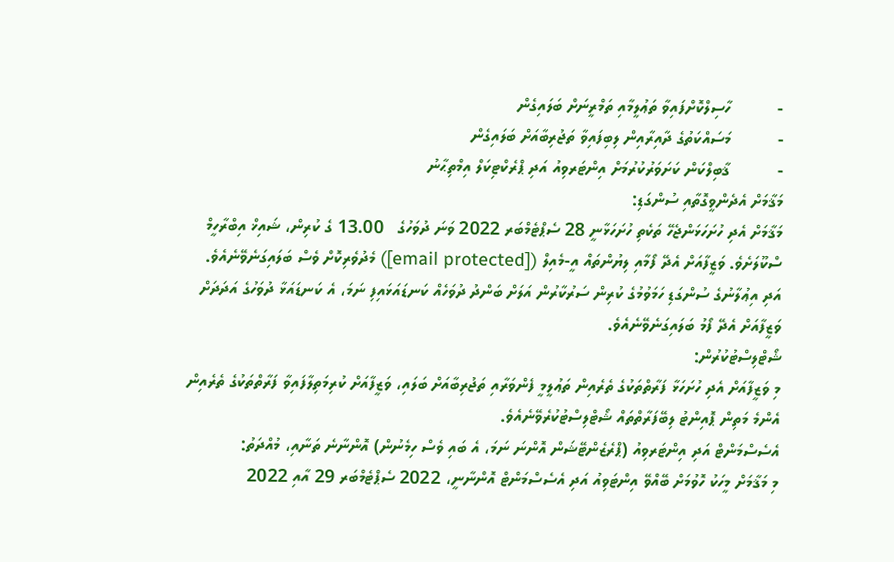-          ހާސިލްކޮށްފައިވާ ތަޢުލީމާއި ތަމްރީނަށް ބަލައިގެން
-          މަސައްކަތުގެ ދާއިރާއިން ލިބިފައިވާ ތަޖުރިބާއަށް ބަލައިގެން
-          ޤާބިލްކަން ކަށަވަރުކުރުމަށް އިންޓަރވިއު އަދި ޕްރެކްޓިކަލް އިމްތިޙާނު
މަޤާމަށް އެދެންވީގޮތާއި ސުންގަޑި:
މަޤާމަށް އެދި ހުށަހަޅަންޖެހޭ ތަކެތި ހުށަހަޅާނީ 28 ސެޕްޓެމްބަރ 2022 ވަނަ ދުވަހުގެ   13.00 ގެ ކުރިން، ޝައިޚް އިބްރާހީމް ސްކޫލަށެވެ. ވަޒީފާއަށް އެދޭ ފޯމާއި ލިޔުންތައް އީ-މެއިލް ([email protected]) މެދުވެރިކޮށް ވެސް ބަލައިގަނެވޭނެއެވެ.
އަދި އިޢުލާނުގެ ސުންގަޑި ހަމަވުމުގެ ކުރިން ސަރުކާރުން އަލަށް ބަންދު ދުވަހެއް ކަނޑައަޅައިފި ނަމަ، އެ ކަނޑައަޅާ ދުވަހުގެ އަދަދަށް ވަޒީފާއަށް އެދޭ ފޯމު ބަލައިގަނެވޭނެއެވެ.
ޝޯޓްލިސްޓުކުރުން:
މި ވަޒީފާއަށް އެދި ހުށަހަޅާ ފަރާތްތަކުގެ ތެރެއިން ތަޢުލީމީ ފެންވަރާއި ތަޖުރިބާއަށް ބަލައި، ވަޒީފާއަށް ކުރިމަތިލާފައިވާ ފަރާތްތަކުގެ ތެރެއިން އެންމެ މަތިން ޕޮއިންޓު ލިބޭފަރާތްތައް ޝޯޓްލިސްޓުކުރެވޭނެއެވެ.
އެސެސްމަންޓް އަދި އިންޓަރވިއު (ޕްރެޒެންޓޭޝަން އޮންނަ ނަމަ، އެ ބައި ވެސް ހިމެނުން) އޮންނާނެ ތަނާއި، މުއްދަތު:
މި މަޤާމަށް މީހަކު ހޮވުމަށް ބޭއްވޭ އިންޓަވިއު އަދި އެސެސްމަންޓް އޮންނާނީ، 2022 ސެޕްޓެމްބަރ 29 އާއި 2022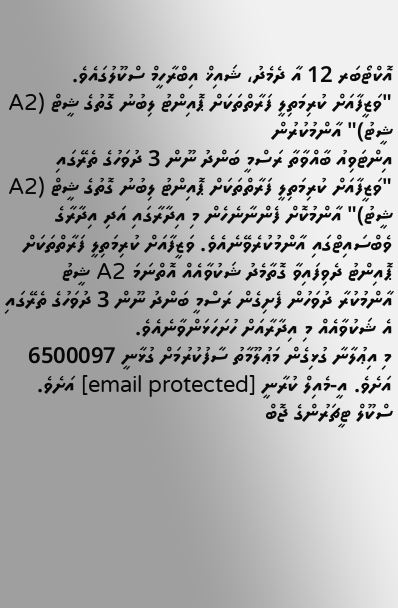އޮކްޓޯބަރ 12 އާ ދެމެދު، ޝައިޚް އިބްރާހީމް ސްކޫލުގައެވެ.
"ވަޒީފާއަށް ކުރިމަތިލީ ފަރާތްތަކަށް ޕޮއިންޓު ލިބުނު ގޮތުގެ ޝީޓް (A2 ޝީޓު)" އާންމުކުރުން
އިންޓަވިއު ބާއްވާތާ ރަސްމީ ބަންދު ނޫން 3 ދުވަހުގެ ތެރޭގައި "ވަޒީފާއަށް ކުރިމަތިލީ ފަރާތްތަކަށް ޕޮއިންޓު ލިބުނު ގޮތުގެ ޝީޓް (A2 ޝީޓު)" އާންމުކޮށް ފެންނާނެހެން މި އިދާރާގައި އަދި އިދާރާގެ ވެބްސައިޓްގައި އާންމުކުރެވޭނެއެވެ. ވަޒީފާއަށް ކުރިމަތިލީ ފަރާތްތަކަށް ޕޮއިންޓު ދެވިފައިވާ ގޮތާމެދު ޝަކުވާއެއް އޮތްނަމަ A2 ޝީޓު އާންމުކުރާ ދުވަހުން ފެށިގެން ރަސްމީ ބަންދު ނޫން 3 ދުވަހުގެ ތެރޭގައި އެ ޝަކުވާއެއް މި އިދާރާއަށް ހުށަހަޅަންވާނެއެވެ.
މި އިޢުލާނާ ގުޅިގެން މަޢުލޫމާތު ސާފުކުރުމަށް ގުޅާނީ 6500097 އަށެވެ. އީ-މެއިލް ކުރާނީ [email protected] އަށެވެ.
ސްކޫލް ޓީޗަރުންގެ ޖޮބް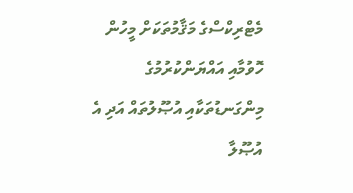މެޓްރިކްސްގެ މަޤާމުތަކަށް މީހުން ހޮވުމާއި އައްޔަންކުރުމުގެ މިންގަނޑުތަކާއި އުޞޫލުތައް އަދި އެ އުޞޫލާ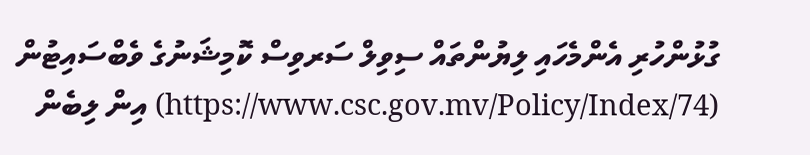ގުޅުންހުރި އެންމެހައި ލިޔުންތައް ސިވިލް ސަރވިސް ކޮމިޝަނުގެ ވެބްސައިޓުން (https://www.csc.gov.mv/Policy/Index/74) އިން ލިބެން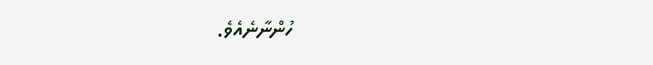ހުންނާނެއެވެ.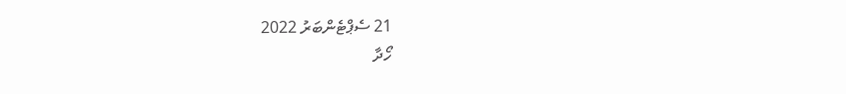21 ސެޕްޓެންބަރު 2022
ހޯދާ